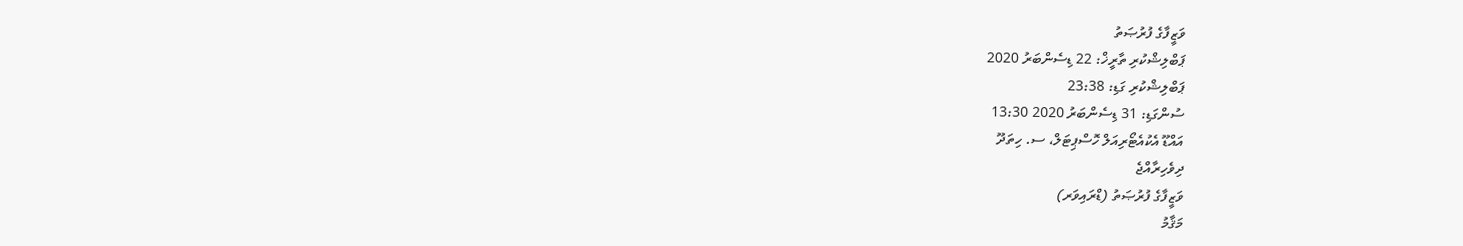ވަޒީފާގެ ފުރުޞަތު
ޕަބްލިޝްކުރި ތާރީޚް: 22 ޑިސެންބަރު 2020
ޕަބްލިޝްކުރި ގަޑި: 23:38
ސުންގަޑި: 31 ޑިސެންބަރު 2020 13:30
އައްޑޫ އެކުއެޓޯރިއަލް ހޮސްޕިޓަލް، ސ. ހިތަދޫ
ދިވެހިރާއްޖެ
ވަޒީފާގެ ފުރުޞަތު (ޑްރައިވަރ)
މަޤާމު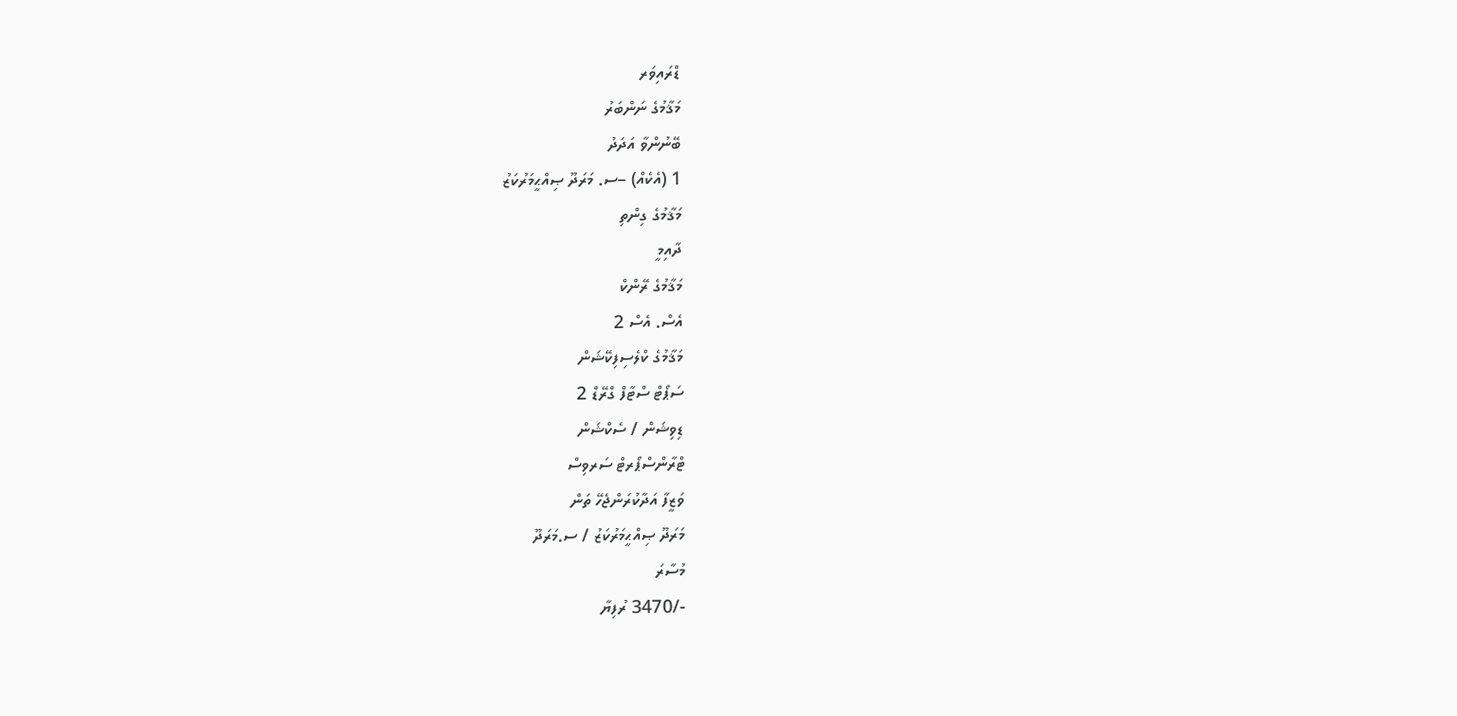ޑްރައިވަރ
މަޤާމުގެ ނަންބަރު
ބޭނުންވާ އަދަދު
1 (އެކެއް) –ސ. މަރަދޫ ޞިއްޙީމަރުކަޒު
މަޤާމުގެ ގިންތި
ދާއިމީ
މަޤާމުގެ ރޭންކް
އެސް. އެސް 2
މަޤާމުގެ ކްލެސިފިކޭޝަން
ސަޕޯޓް ސްޓާފް ގްރޭޑް 2
ޑިވިޝަން / ސެކްޝަން
ޓްރާންސްޕޯރޓް ސަރވިސް
ވަޒީފާ އަދާކުރަންޖެހޭ ތަން
މަރަދޫ ޞިއްޙީމަރުކަޒު / ސ.މަރަދޫ
މުސާރަ
-/3470 ރުފިޔާ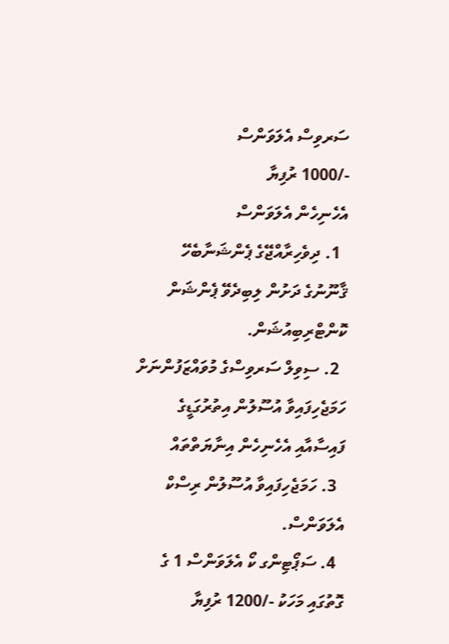ސަރވިސް އެލަވަންސް
-/1000 ރުފިޔާ
އެހެނިހެން އެލަވަންސް
  1. ދިވެހިރާއްޖޭގެ ޕެންޝަނާބެހޭ ޤާނޫނުގެ ދަށުން ލިބިދެވޭ ޕެންޝަން ކޮންޓްރިބިއުޝަން.
  2. ސިވިލް ސަރވިސްގެ މުވައްޒަފުންނަށް ހަމަޖެހިފައިވާ އުސޫލުން އިތުރުގަޑީގެ ފައިސާއާއި އެހެނިހެން އިނާޔަތްތައް
  3. ހަމަޖެހިފައިވާ އުސޫލުން ރިސްކް އެލަވަންސް.
  4. ސަޕޯޓިންގ ކޯ އެލަވަންސް 1 ގެ ގޮތުގައި މަހަކު -/1200 ރުފިޔާ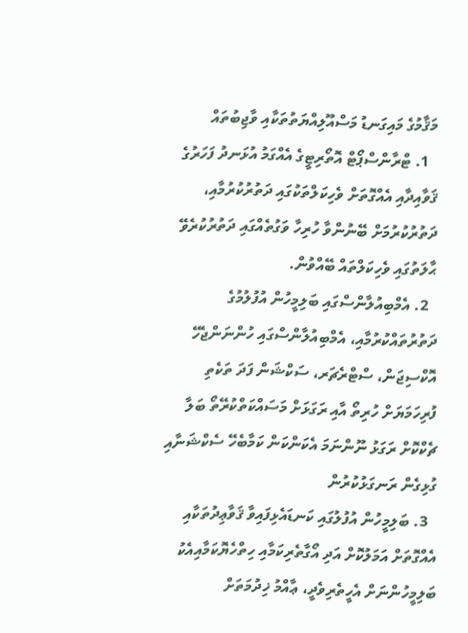މަޤާމުގެ މައިގަނޑު މަސްއޫލިއްޔަތުތަކާއި ވާޖިބުތައް
  1. ޓްރާންސްޕޯޓް އޮތޯރިޓީގެ އެއްގަމު އުޅަނދު ފަހަރުގެ ޤަވާއިދާއި އެއްގޮތަށް ވެހިކަލްތަކުގައި ދަތުރުކުރުމާއި، ދަތުރުކުރުމަށް ބޭނުންވާ ހުރިހާ ވަގުތެއްގައި ދަތުރުކުރެވޭ ޙާލަތުގައި ވެހިކަލްތައް ބޭއްވުން.
  2. އެމްބިއުލާންސްގައި ބަލިމީހުން އުފުލުމުގެ ދަތުރުތައްކުރުމާއި، އެމްބިއުލާންސްގައި ހުންނަންޖެހޭ އޮކްސިޖަން، ސްޓްރެޗަރ، ސަކްޝަން ފަދަ ތަކެތި ފުރިހަމަޔަށް ހުރިތޯ އާއި ރަގަޅަށް މަސައްކަތްކުރޭތޯ ބަލާ ޗެކްކޮށް ރަގަޅު ނޫންނަމަ އެކަންކަން ކަމާބެހޭ ސެކްޝަނާއި ގުޅިގެން ރަނގަޅުކުރުން
  3. ބަލިމީހުން އުފުލުގައި ކަނޑައެޅިފައިވާ ޤަވާޢިދުތަކާއި އެއްގޮތަށް އަމަލުކޮށް އަދި އޯގާތެރިކަމާއި ހިތްހެޔޮކަމާއިއެކު ބަލިމީހުންނަށް އެހީތެރިވެދީ، ޢާއްމު ޚިދުމަތަށް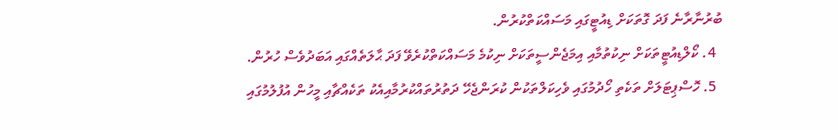ބުރުނާރާނެ ފަދަ ގޮތަކަށް ޑިއުޓީގައި މަސައްކަތްކުރުން.
  4. ކޯލްޑިއުޓީތަކަށް ނިކުތުމާއި އިމަޖެންސީތަކަށް ނިކުމެ މަސައްކަތްކުރެވޭ ފަދަ ޙާލަތެއްގައި އަބަދުވެސް ހުރުން.
  5. ހޮސްޕިޓަލަށް ތަކެތި ހޯދުމުގައި ވެހިކަލްތަކުން ކުރަންޖެހޭ ދަތުރުތައްކުރުމާއިއެކު ތަކެއްޗާއި މީހުން އުފުލުމުގައި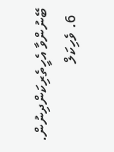ބޭނުންވާ އެހީތެރިކަންދިނުން.
  6. ވެހިކަލް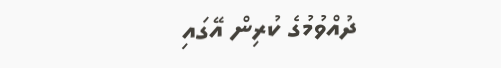ދުއްވުމުގެ ކުރިން އޭގައި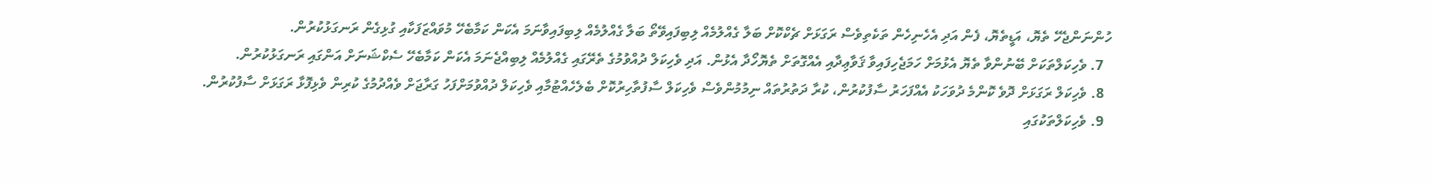ހުންނަންޖެހޭ ތެޔޮ، އަޑީތެޔޮ، ފެން އަދި އެހެނިހެން ތަކެތިވެސް ރަގަޅަށް ޗެކްކޮށް ބަލާ ގެއްލުމެއް ލިބިފައިވޭތޯ ބަލާ ގެއްލުމެއް ލިބިފައިވާނަމަ އެކަން ކަމާބެހޭ މުވައްޒަފަކާއި ގުޅިގެން ރަނގަޅުކުރުން.
  7. ވެހިކަލްތަކަށް ބޭނުންވާ ތެޔޮ އެޅުމަށް ހަމަޖެހިފައިވާ ޤަވާޢިދާއި އެއްގޮތަށް ތެޔޮހޯދާ އެޅުން. އަދި ވެހިކަލް ދުއްވުމުގެ ތެރޭގައި ގެއްލުމެއް ލިބިއްޖެނަމަ އެކަން ކަމާބެހޭ ސެކްޝަނަށް އަންގައި ރަނގަޅުކުރުން.
  8. ވެހިކަލް ރަގަޅަށް ދޮވެ ކޮންމެ ދުވަހަކު އެއްފަހަރު ސާފުކުރުން، ކުރާ ދަތުރުތައް ނިމުމުންވެސް ވެހިކަލް ސާފުތާހިރުކޮށް ބެލެހެއްޓުމާއި ވެހިކަލް ދުއްވުމަށްފަހު ގަރާޖަށް ވެއްދުމުގެ ކުރިން ވެޅިފޮޅާ ރަގަޅަށް ސާފުކުރުން.
  9. ވެހިކަލްތަކުގައި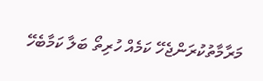މަރާމާތުކުރަންޖެހޭ ކަމެއް ހުރިތޯ ބަލާ ކަމާބެހޭ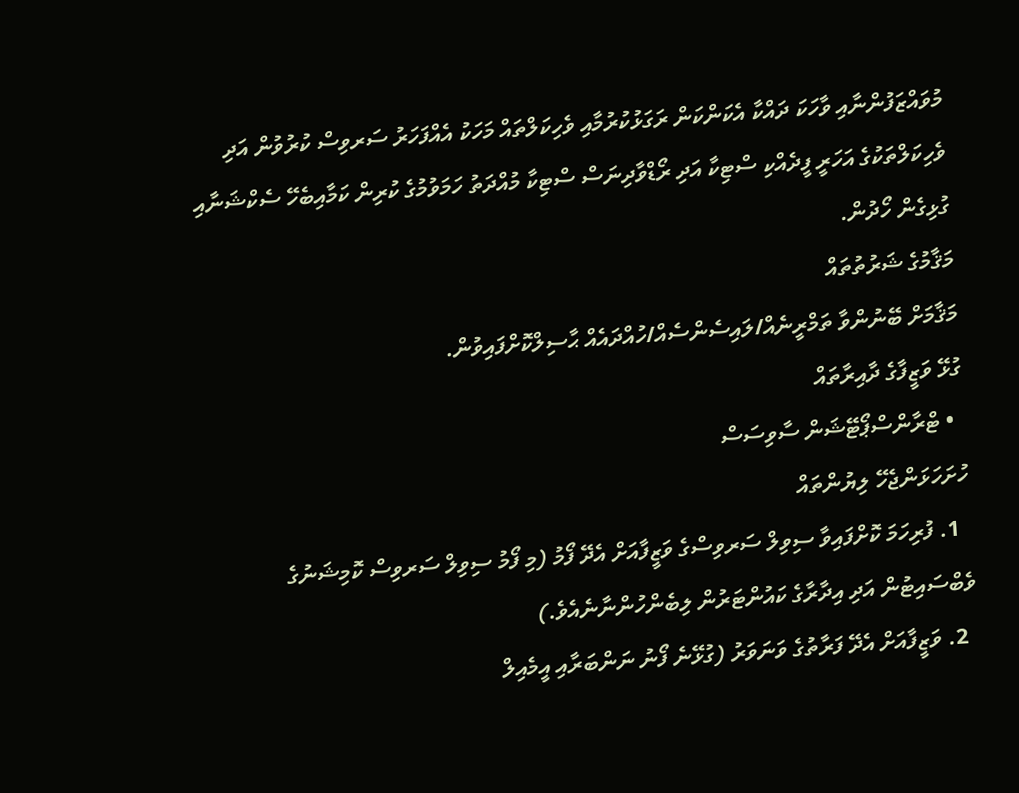މުވައްޒަފުންނާއި ވާހަކަ ދައްކާ އެކަންކަން ރަގަޅުކުރުމާއި ވެހިކަލްތައް މަހަކު އެއްފަހަރު ސަރވިސް ކުރުވުން އަދި ވެހިކަލްތަކުގެ އަހަރީ ފީދެއްކި ސްޓިކާ އަދި ރޯޑްވާދިނަސް ސްޓިކާ މުއްދަތު ހަމަވުމުގެ ކުރިން ކަމާއިބެހޭ ސެކްޝަނާއި ގުޅިގެން ހޯދުން.
މަޤާމުގެ ޝަރުތުތައް
މަޤާމަށް ބޭނުންވާ ތަމްރީނެއް/ލައިސެންސެއް/ހުއްދައެއް ޙާސިލްކޮށްފައިވުން.
ގުޅޭ ވަޒީފާގެ ދާއިރާތައް
  • ޓްރާންސްޕޯޓޭޝަން ސާވިސަސް
ހުށަހަޅަންޖެހޭ ލިޔުންތައް
  1. ފުރިހަމަ ކޮށްފައިވާ ސިވިލް ސަރވިސްގެ ވަޒީފާއަށް އެދޭ ފޯމު (މި ފޯމު ސިވިލް ސަރވިސް ކޮމިޝަނުގެ ވެބްސައިޓުން އަދި އިދާރާގެ ކައުންޓަރުން ލިބެންހުންނާނެއެވެ.)
  2. ވަޒީފާއަށް އެދޭ ފަރާތުގެ ވަނަވަރު (ގުޅޭނެ ފޯނު ނަންބަރާއި އީމެއިލް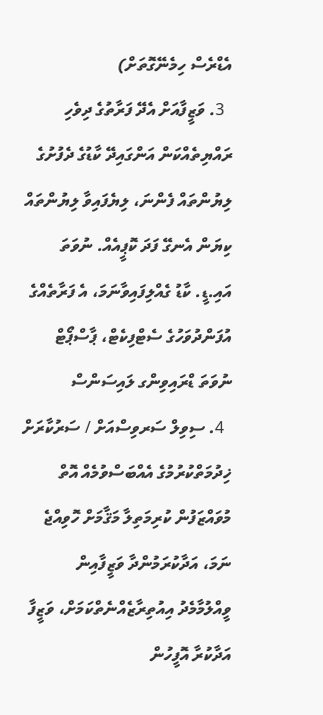އެޑްރެސް ހިމެނޭގޮތަށް)
  3. ވަޒީފާއަށް އެދޭ ފަރާތުގެ ދިވެހި ރައްޔިތެއްކަން އަންގައިދޭ ކާޑުގެ ދެފުށުގެ ލިޔުންތައް ފެންނަ، ލިޔެފައިވާ ލިޔުންތައް ކިޔަން އެނގޭ ފަދަ ކޮޕީއެއް. ނުވަތަ އައި.ޑީ. ކާޑު ގެއްލިފައިވާނަމަ، އެ ފަރާތެއްގެ އުފަންދުވަހުގެ ސެޓްފިކެޓް، ޕާސްޕޯޓް ނުވަތަ ޑްރައިވިންގ ލައިސަންސް
  4. ސިވިލް ސަރވިސްއަށް / ސަރުކާރަށް ޚިދުމަތްކުރުމުގެ އެއްބަސްވުމެއް އޮތް މުވައްޒަފުން ކުރިމަތިލާ މަޤާމަށް ހޮވިއްޖެ ނަމަ، އަދާކުރަމުންދާ ވަޒީފާއިން ވީއްލުމާމެދު އިއުތިރާޒެއްނެތްކަމަށް، ވަޒީފާ އަދާކުރާ އޮފީހުން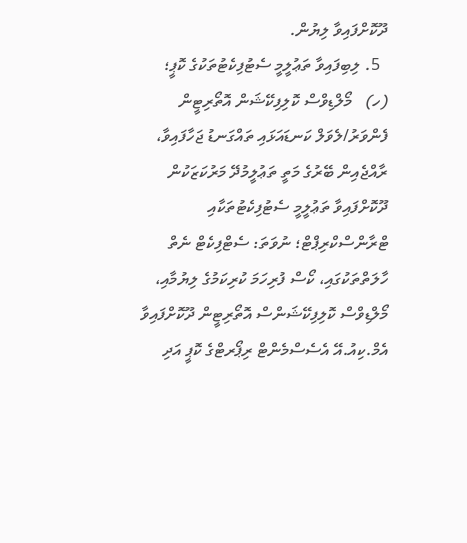ދޫކޮށްފައިވާ ލިޔުން.
  5. ލިބިފައިވާ ތަޢުލީމީ ސެޓުފިކެޓުތަކުގެ ކޮޕީ؛
(ހ)   މޯލްޑިވްސް ކޮލިފިކޭޝަން އޮތޯރިޓީން ފެންވަރު/ލެވަލް ކަނޑައަޅައި ތައްގަނޑު ޖަހާފައިވާ، ރާއްޖެއިން ބޭރުގެ މަތީ ތަޢުލީމުދޭ މަރުކަޒަކުން ދޫކޮށްފައިވާ ތަޢުލީމީ ސެޓުފިކެޓުތަކާއި ޓްރާންސްކްރިޕްޓް؛ ނުވަތަ: ސެޓްފިކެޓް ނެތް ހާލަތްތަކުގައި، ކޯސް ފުރިހަމަ ކުރިކަމުގެ ލިޔުމާއި، މޯލްޑިވްސް ކޮލިފިކޭޝަންސް އޮތޯރިޓީން ދޫކޮށްފައިވާ އެމް.ކިއު.އޭ އެސެސްމެންޓް ރިޕޯރޓްގެ ކޮޕީ އަދި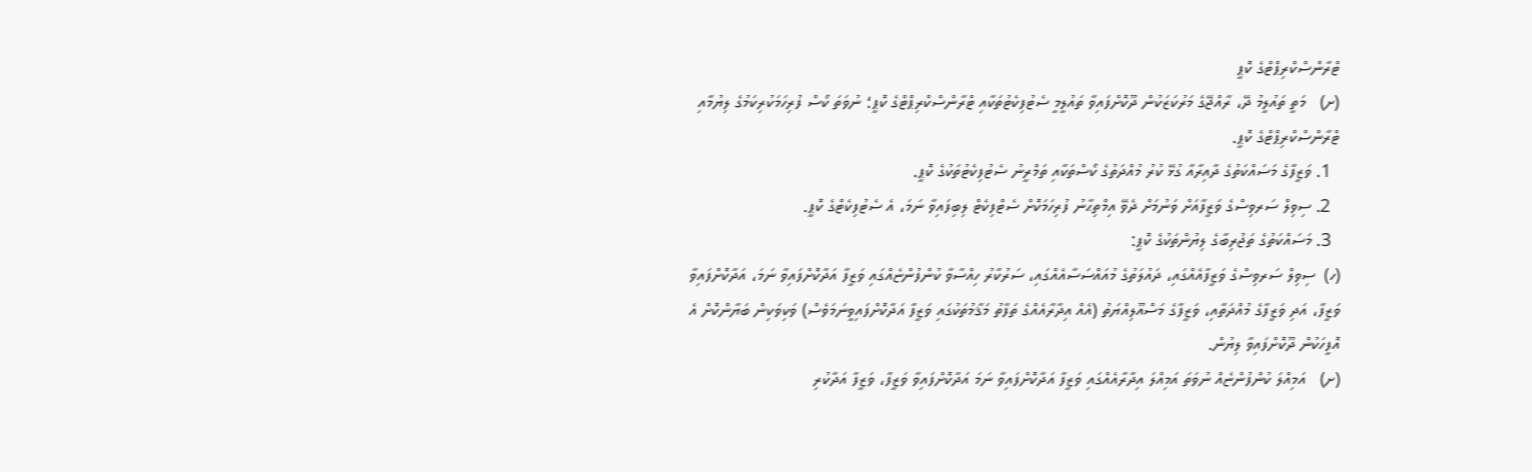ޓްރާންސްކްރިޕްޓްގެ ކޮޕީ
(ށ)   މަތީ ތައުލީމު ދޭ، ރާއްޖޭގެ މަރުކަޒަކުން ދޫކޮށްފައިވާ ތައުލީމީ ސެޓުފިކެޓުތަކާއި ޓްރާންސްކްރިޕްޓްގެ ކޮޕީ؛ ނުވަތަ ކޯސް ފުރިހަމަކުރިކަމުގެ ލިޔުމާއި ޓްރާންސްކްރިޕްޓްގެ ކޮޕީ.
  1. ވަޒީފާގެ މަސައްކަތުގެ ދާއިރާއާ ގުޅޭ ކުރު މުއްދަތުގެ ކޯސްތަކާއި ތަމްރީނު ސެޓުފިކެޓުތަކުގެ ކޮޕީ.
  2. ސިވިލް ސަރވިސްގެ ވަޒީފާއަށް ވަނުމަށް ދެވޭ އިމްތިޙާނު ފުރިހަމަކޮށް ސެޓްފިކެޓް ލިބިފައިވާ ނަމަ، އެ ސެޓުފިކެޓްގެ ކޮޕީ.
  3. މަސައްކަތުގެ ތަޖުރިބާގެ ލިޔުންތަކުގެ ކޮޕީ:
(ހ)  ސިވިލް ސަރވިސްގެ ވަޒީފާއެއްގައި، ދައުލަތުގެ މުއައްސަސާއެއްގައި، ސަރުކާރު ހިއްސާވާ ކުންފުންޏެއްގައި ވަޒީފާ އަދާކޮށްފައިވާ ނަމަ، އަދާކޮށްފައިވާ ވަޒީފާ، އަދި ވަޒީފާގެ މުއްދަތާއި، ވަޒީފާގެ މަސްއޫލިއްޔަތު (އެއް އިދާރާއެއްގެ ތަފާތު މަޤާމުތަކުގައި ވަޒީފާ އަދާކޮށްފައިވީނަމަވެސް) ވަކިވަކިން ބަޔާންކޮށް އެ އޮފީހަކުން ދޫކޮށްފައިވާ ލިޔުން.
(ށ)   އަމިއްލަ ކުންފުންޏެއް ނުވަތަ އަމިއްލަ އިދާރާއެއްގައި ވަޒީފާ އަދާކޮށްފައިވާ ނަމަ އަދާކޮށްފައިވާ ވަޒީފާ، ވަޒީފާ އަދާކުރި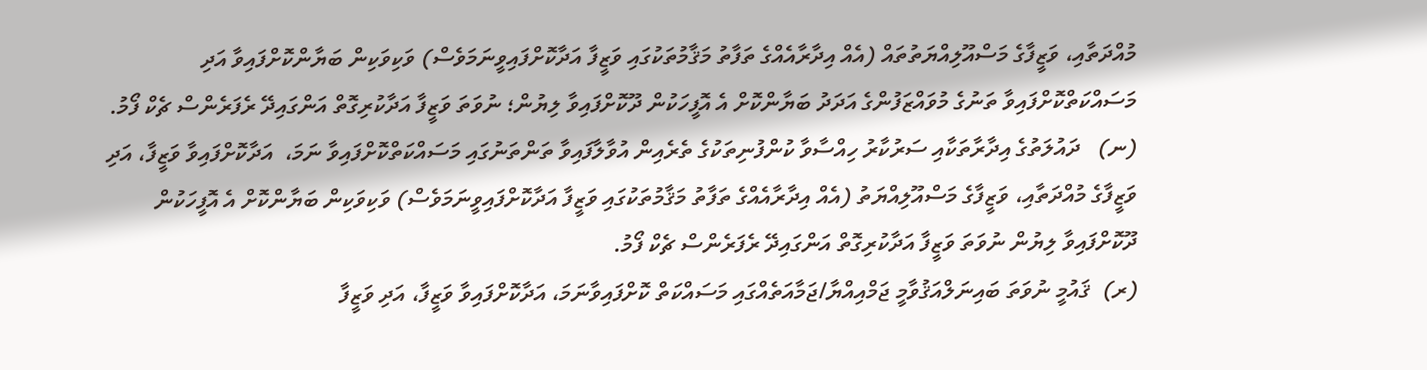މުއްދަތާއި، ވަޒީފާގެ މަސްއޫލިއްޔަތުތައް (އެއް އިދާރާއެއްގެ ތަފާތު މަޤާމުތަކުގައި ވަޒީފާ އަދާކޮށްފައިވީނަމަވެސް) ވަކިވަކިން ބަޔާންކޮށްފައިވާ އަދި މަސައްކަތްކޮށްފައިވާ ތަނުގެ މުވައްޒަފުންގެ އަދަދު ބަޔާންކޮށް އެ އޮފީހަކުން ދޫކޮށްފައިވާ ލިޔުން؛ ނުވަތަ ވަޒީފާ އަދާކުރިގޮތް އަންގައިދޭ ރެފަރެންސް ޗެކް ފޯމު.
(ނ)   ދައުލަތުގެ އިދާރާތަކާއި ސަރުކާރު ހިއްސާވާ ކުންފުނިތަކުގެ ތެރެއިން އުވާލާފައިވާ ތަންތަނުގައި މަސައްކަތްކޮށްފައިވާ ނަމަ،  އަދާކޮށްފައިވާ ވަޒީފާ، އަދި ވަޒީފާގެ މުއްދަތާއި، ވަޒީފާގެ މަސްއޫލިއްޔަތު (އެއް އިދާރާއެއްގެ ތަފާތު މަޤާމުތަކުގައި ވަޒީފާ އަދާކޮށްފައިވީނަމަވެސް) ވަކިވަކިން ބަޔާންކޮށް އެ އޮފީހަކުން ދޫކޮށްފައިވާ ލިޔުން ނުވަތަ ވަޒީފާ އަދާކުރިގޮތް އަންގައިދޭ ރެފަރެންސް ޗެކް ފޯމު.
(ރ)  ޤައުމީ ނުވަތަ ބައިނަލްއަޤުވާމީ ޖަމްއިއްޔާ/ޖަމާއަތެއްގައި މަސައްކަތް ކޮށްފައިވާނަމަ، އަދާކޮށްފައިވާ ވަޒީފާ، އަދި ވަޒީފާ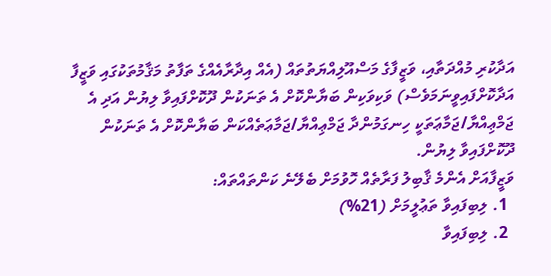އަދާކުރި މުއްދަތާއި، ވަޒީފާގެ މަސްއޫލިއްޔަތުތައް (އެއް އިދާރާއެއްގެ ތަފާތު މަޤާމުތަކުގައި ވަޒީފާ އަދާކޮށްފައިވީނަމަވެސް) ވަކިވަކިން ބަޔާންކޮށް އެ ތަނަކުން ދޫކޮށްފައިވާ ލިޔުން އަދި އެ ޖަމްޢިއްޔާ/ޖަމާޢަތަކީ ހިނގަމުންދާ ޖަމްޢިއްޔާ/ޖަމާޢަތެއްކަން ބަޔާންކޮށް އެ ތަނަކުން ދޫކޮށްފައިވާ ލިޔުން.
ވަޒީފާއަށް އެންމެ ޤާބިލު ފަރާތެއް ހޮވުމަށް ބެލޭނެ ކަންތައްތައް:
  1. ލިބިފައިވާ ތަޢުލީމަށް (21%)
  2. ލިބިފައިވާ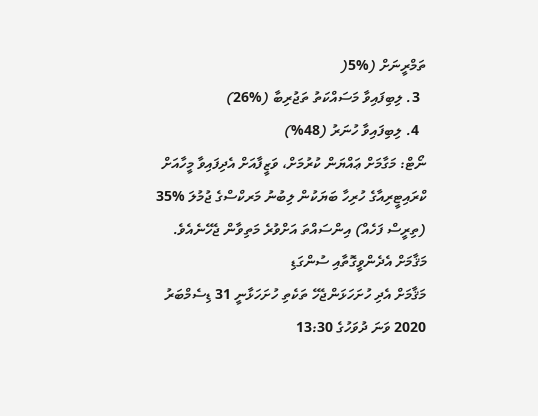ތަމްރީނަށް (%5(
  3. ލިބިފައިވާ މަސައްކަތު ތަޖުރިބާ (%26)
  4. ލިބިފައިވާ ހުނަރު (48%)
ނޯޓް: މަގާމަށް ޢައްޔަން ކުރުމަށް، ވަޒީފާއަށް އެދިފައިވާ މީހާއަށް ކްރައިޓީރިއާގެ ހުރިހާ ބަޔަކުން ލިބުނު މަރކްސްގެ ޖުމުލަ %35 (ތިރީސް ފަހެއް) އިންސައްތަ އަށްވުރެ މަތިވާން ޖެހޭނެއެވެ.
މަޤާމަށް އެދެންވީގޮތާއި ސުންގަޑި
މަޤާމަށް އެދި ހުށަހަޅަންޖެހޭ ތަކެތި ހުށަހަޅާނީ 31 ޑިސެމްބަރު  2020 ވަނަ ދުވަހުގެ 13:30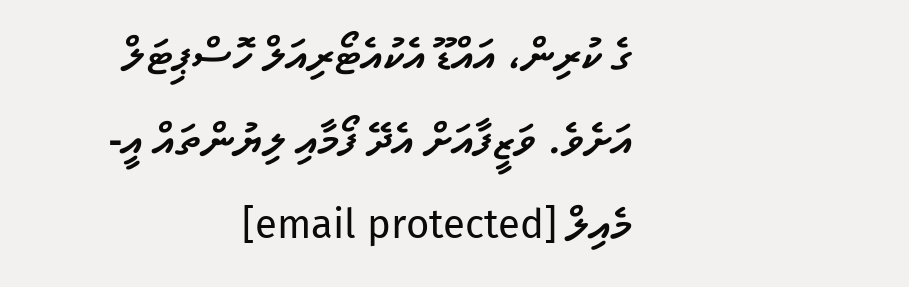ގެ ކުރިން، އައްޑޫ އެކުއެޓޯރިއަލް ހޮސްޕިޓަލް އަށެވެ. ވަޒީފާއަށް އެދޭ ފޯމާއި ލިޔުންތައް އީ-މެއިލް [email protected]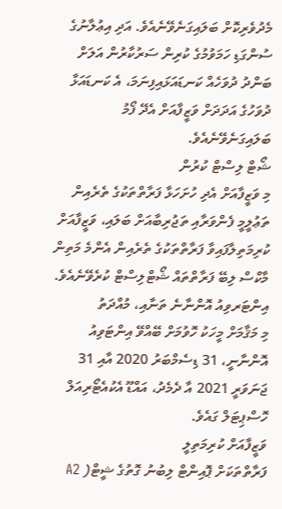މެދުވެރިކޮށް ބަލައިގަނެވޭނެއެވެ. އަދި އިޢުލާނުގެ ސުންގަޑި ހަމަވުމުގެ ކުރިން ސަރުކާރުން އަލަށް ބަންދު ދުވަހެއް ކަނޑައަޅައިފިނަމަ، އެ ކަނޑައަޅާ ދުވަހުގެ އަދަދަށް ވަޒީފާއަށް އެދޭ ފޯމު ބަލައިގަނެވޭނެއެވެ.
ޝޯޓް ލިސްޓް ކުރުން
މި ވަޒީފާއަށް އެދި ހުށަހަޅާ ފަރާތްތަކުގެ ތެރެއިން ތަޢުލީމީ ފެންވަރާއި ތަޖުރިބާއަށް ބަލައި، ވަޒީފާއަށް ކުރިމަތިލާފައިވާ ފަރާތްތަކުގެ ތެރެއިން އެންމެ މަތިން މާކްސް ލިބޭ ފަރާތްތައް ޝޯޓްލިސްޓް ކުރެވޭނެއެވެ.
އިންޓަރވިއު އޮންނާނެ ތަނާއި، މުއްދަތު
މި މަޤާމަށް މީހަކު ހޮވުމަށް ބޭއްވޭ އިންޓަވިއު  އޮންނާނީ، 31 ޑިސެމްބަރު 2020 އާއި 31 ޖަނަވަރީ 2021 އާ ދެމެދު، އައްޑޫ އެކުއެޓޯރިއަލް ހޮސްޕިޓަލް ގައެވެ.
ވަޒީފާއަށް ކުރިމަތިލީ
ފަރާތްތަކަށް ޕޮއިންޓް ލިބުނު ގޮތުގެ ޝީޓް( A2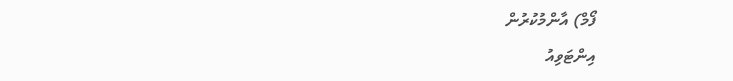ފޯމް) އާންމުކުރުން
އިންޓަވިއު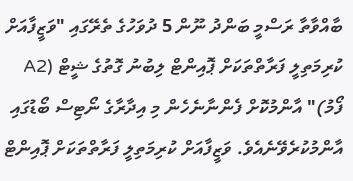ބާއްވާތާ ރަސްމީ ބަންދު ނޫން 5 ދުވަހުގެ ތެރޭގައި "ވަޒީފާއަށް ކުރިމަތިލީ ފަރާތްތަކަށް ޕޮއިންޓް ލިބުނު ގޮތުގެ ޝީޓް (A2 ފޯމު)" އާންމުކޮށް ފެންނާނެހެން މި އިދާރާގެ ނޯޓިސް ބޯޑުގައި އާންމުކުރެވޭނެއެވެ. ވަޒީފާއަށް ކުރިމަތިލީ ފަރާތްތަކަށް ޕޮއިންޓް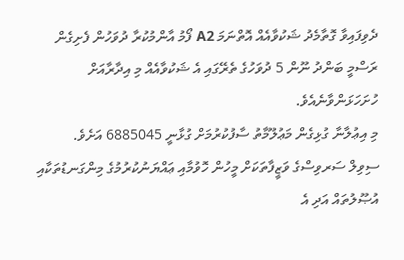ދެވިފައިވާ ގޮތާމެދު ޝަކުވާއެއް އޮތްނަމަ A2 ފޯމު އާންމުކުރާ ދުވަހުން ފެށިގެން ރަސްމީ ބަންދު ނޫން 5 ދުވަހުގެ ތެރޭގައި އެ ޝަކުވާއެއް މި އިދާރާއަށް ހުށަހަޅަންވާނެއެވެ.
މި އިޢުލާނާ ގުޅިގެން މަޢުލޫމާތު ސާފުކުރުމަށް ގުޅާނީ 6885045 އަށެވެ.
ސިވިލް ސަރވިސްގެ ވަޒީފާތަކަށް މީހުން ހޮވުމާއި ޢައްޔަނުކުރުމުގެ މިންގަނޑުތަކާއި އުޞޫލުތައް އަދި އެ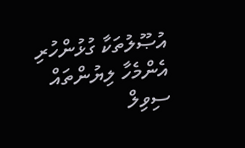އުޞޫލުތަކާ ގުޅުންހުރި އެންމެހާ ލިޔުންތައް ސިވިލް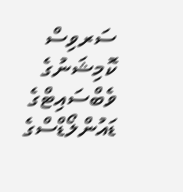ސަރވިސް ކޮމިޝަނުގެ ވެބްސައިޓްގެ ޑައުންލޯޑްސްގެ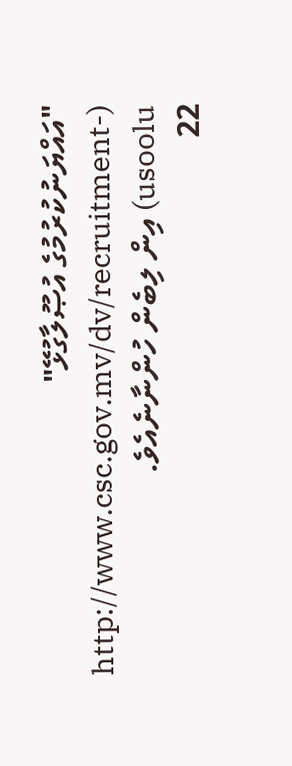"އައްޔަނުކުރުމުގެ އުޞޫލާގުޅޭ" (http://www.csc.gov.mv/dv/recruitment-usoolu) އިން ލިބެން ހުންނާނެއެވެ.
22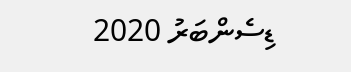ޑިސެންބަރު 2020